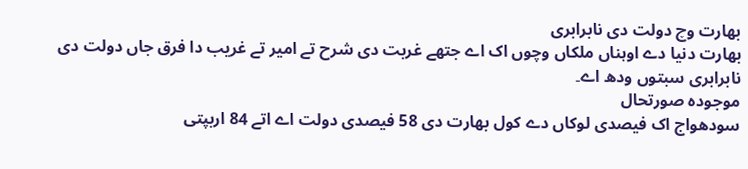بھارت وچ دولت دی نابرابری
بھارت دنیا دے اوہناں ملکاں وچوں اک اے جتھے غربت دی شرح تے امیر تے غریب دا فرق جاں دولت دی نابرابری سبتوں ودھ اے۔
موجودہ صورتحال
سودھواج اک فیصدی لوکاں دے کول بھارت دی 58 فیصدی دولت اے اتے 84 اربپتی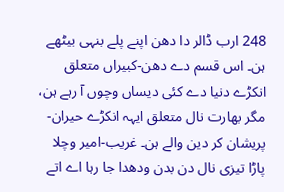248 ارب ڈالر دا دھن اپنے پلے بنہی بیٹھے ہن۔ اس قسم دے دھن-کبیراں متعلق انکڑے دنیا دے کئی دیساں وچوں آ رہے ہن، مگر بھارت نال متعلق ایہہ انکڑے حیران-پریشان کر دین والے ہن۔ غریب-امیر وچلا پاڑا تیزی نال دن بدن ودھدا جا رہا اے اتے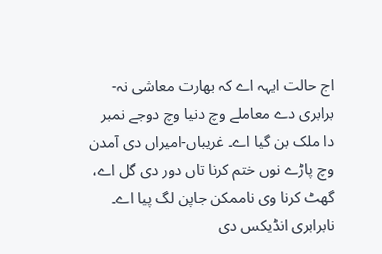اج حالت ایہہ اے کہ بھارت معاشی نہ-برابری دے معاملے وچ دنیا وچ دوجے نمبر دا ملک بن گیا اے۔ غریباں-امیراں دی آمدن وچ پاڑے نوں ختم کرنا تاں دور دی گل اے، گھٹ کرنا وی ناممکن جاپن لگ پیا اے۔
نابرابری انڈیکس دی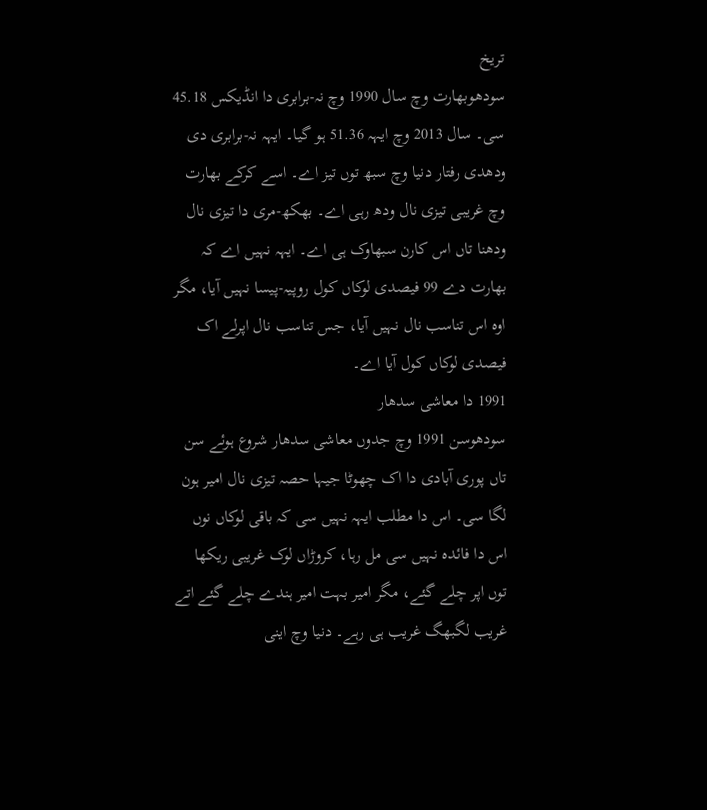تریخ
سودھوبھارت وچ سال 1990 وچ نہ-برابری دا انڈیکس 45.18 سی۔ سال 2013 وچ ایہہ 51.36 ہو گیا۔ ایہہ نہ-برابری دی ودھدی رفتار دنیا وچ سبھ توں تیز اے۔ اسے کرکے بھارت وچ غریبی تیزی نال ودھ رہی اے۔ بھکھ-مری دا تیزی نال ودھنا تاں اس کارن سبھاوک ہی اے۔ ایہہ نہیں اے کہ بھارت دے 99 فیصدی لوکاں کول روپیہ-پیسا نہیں آیا، مگر اوہ اس تناسب نال نہیں آیا، جس تناسب نال اپرلے اک فیصدی لوکاں کول آیا اے۔
1991 دا معاشی سدھار
سودھوسن 1991 وچ جدوں معاشی سدھار شروع ہوئے سن تاں پوری آبادی دا اک چھوٹا جیہا حصہ تیزی نال امیر ہون لگا سی۔ اس دا مطلب ایہہ نہیں سی کہ باقی لوکاں نوں اس دا فائدہ نہیں سی مل رہا، کروڑاں لوک غریبی ریکھا توں اپر چلے گئے، مگر امیر بہت امیر ہندے چلے گئے اتے غریب لگبھگ غریب ہی رہے۔ دنیا وچ اینی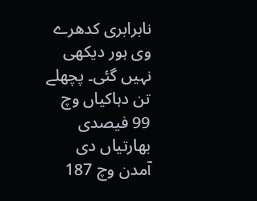نابرابری کدھرے وی ہور دیکھی نہیں گئی۔ پچھلے تن دہاکیاں وچ 99 فیصدی بھارتیاں دی آمدن وچ 187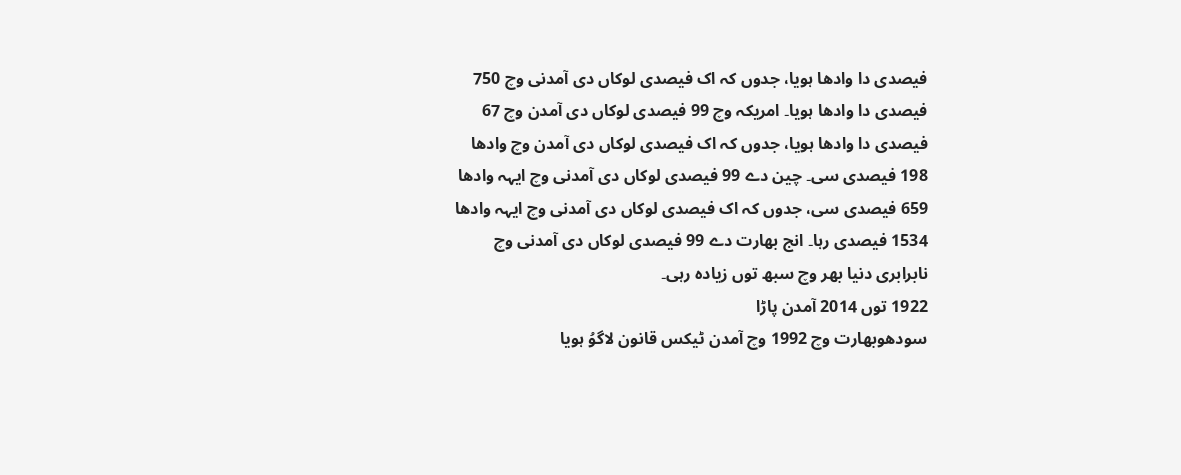فیصدی دا وادھا ہویا، جدوں کہ اک فیصدی لوکاں دی آمدنی وچ 750 فیصدی دا وادھا ہویا۔ امریکہ وچ 99 فیصدی لوکاں دی آمدن وچ 67 فیصدی دا وادھا ہویا، جدوں کہ اک فیصدی لوکاں دی آمدن وچ وادھا 198 فیصدی سی۔ چین دے 99 فیصدی لوکاں دی آمدنی وچ ایہہ وادھا 659 فیصدی سی، جدوں کہ اک فیصدی لوکاں دی آمدنی وچ ایہہ وادھا 1534 فیصدی رہا۔ انج بھارت دے 99 فیصدی لوکاں دی آمدنی وچ نابرابری دنیا بھر وچ سبھ توں زیادہ رہی۔
1922 توں 2014 آمدن پاڑا
سودھوبھارت وچ 1992 وچ آمدن ٹیکس قانون لاگوُ ہویا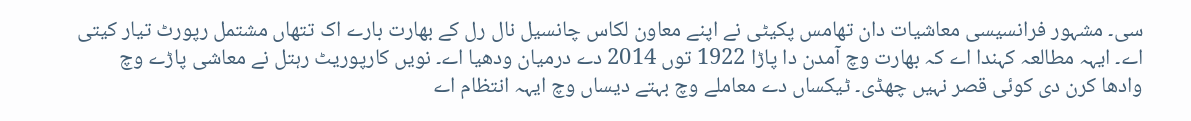سی۔ مشہور فرانسیسی معاشیات دان تھامس پکیٹی نے اپنے معاون لکاس چانسیل نال رل کے بھارت بارے اک تتھاں مشتمل رپورٹ تیار کیتی اے۔ ایہہ مطالعہ کہندا اے کہ بھارت وچ آمدن دا پاڑا 1922 توں 2014 دے درمیان ودھیا اے۔ نویں کارپوریٹ رہتل نے معاشی پاڑے وچ وادھا کرن دی کوئی قصر نہیں چھڈی۔ ٹیکساں دے معاملے وچ بہتے دیساں وچ ایہہ انتظام اے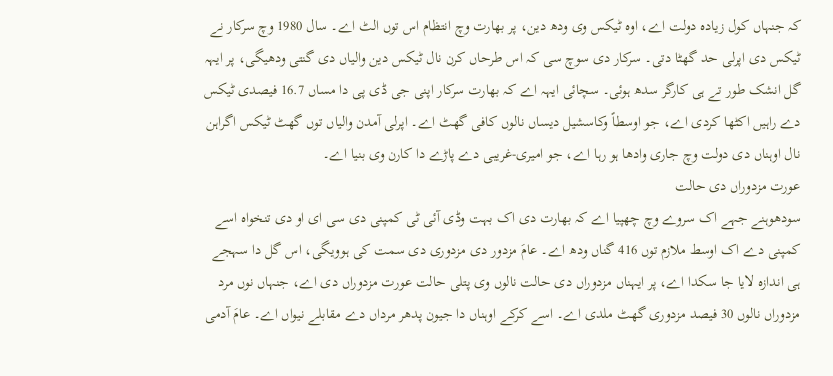کہ جنہاں کول زیادہ دولت اے، اوہ ٹیکس وی ودھ دین، پر بھارت وچ انتظام اس توں الٹ اے۔ سال 1980 وچ سرکار نے ٹیکس دی اپرلی حد گھٹا دتی۔ سرکار دی سوچ سی کہ اس طرحاں کرن نال ٹیکس دین والیاں دی گنتی ودھیگی، پر ایہہ گل انشک طور تے ہی کارگر سدھ ہوئی۔ سچائی ایہہ اے کہ بھارت سرکار اپنی جی ڈی پی دا مساں 16.7 فیصدی ٹیکس دے راہیں اکٹھا کردی اے، جو اوسطاً وکاسشیل دیساں نالوں کافی گھٹ اے۔ اپرلی آمدن والیاں توں گھٹ ٹیکس اگراہن نال اوہناں دی دولت وچ جاری وادھا ہو رہا اے، جو امیری-غریبی دے پاڑے دا کارن وی بنیا اے۔
عورت مزدوراں دی حالت
سودھوہنے جہے اک سروے وچ چھپیا اے کہ بھارت دی اک بہت وڈی آئی ٹی کمپنی دی سی ای او دی تنخواہ اسے کمپنی دے اک اوسط ملازم توں 416 گناں ودھ اے۔ عامَ مزدور دی مزدوری دی سمت کی ہوویگی، اس گل دا سہجے ہی اندازہ لایا جا سکدا اے، پر ایہناں مزدوراں دی حالت نالوں وی پتلی حالت عورت مزدوراں دی اے، جنہاں نوں مرد مزدوراں نالوں 30 فیصد مزدوری گھٹ ملدی اے۔ اسے کرکے اوہناں دا جیون پدھر مرداں دے مقابلے نیواں اے۔ عامَ آدمی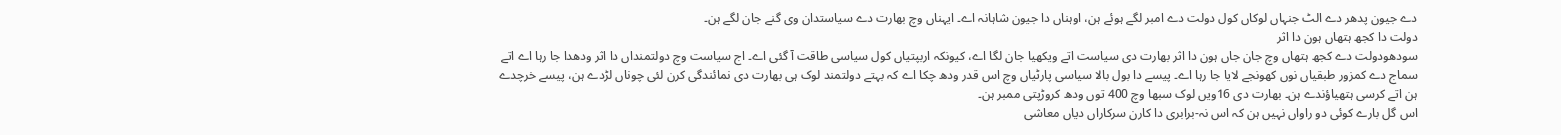دے جیون پدھر دے الٹ جنہاں لوکاں کول دولت دے امبر لگے ہوئے ہن، اوہناں دا جیون شاہانہ اے۔ ایہناں وچ بھارت دے سیاستدان وی گنے جان لگے ہن۔
دولت دا کجھ ہتھاں ہون دا اثر
سودھودولت دے کجھ ہتھاں وچ جان جاں ہون دا اثر بھارت دی سیاست اتے ویکھیا جان لگا اے، کیونکہ اربپتیاں کول سیاسی طاقت آ گئی اے۔ اج سیاست وچ دولتمنداں دا اثر ودھدا جا رہا اے اتے سماج دے کمزور طبقیاں نوں کھونجے لایا جا رہا اے۔ پیسے دا بول بالا سیاسی پارٹیاں وچ اس قدر ودھ چکا اے کہ بہتے دولتمند لوک ہی بھارت دی نمائندگی کرن لئی چوناں لڑدے ہن، پیسے خرچدے ہن اتے کرسی ہتھیاؤندے ہن۔ بھارت دی 16ویں لوک سبھا وچ 400 توں ودھ کروڑپتی ممبر ہن۔
اس گل بارے کوئی دو راواں نہیں ہن کہ اس نہ-برابری دا کارن سرکاراں دیاں معاشی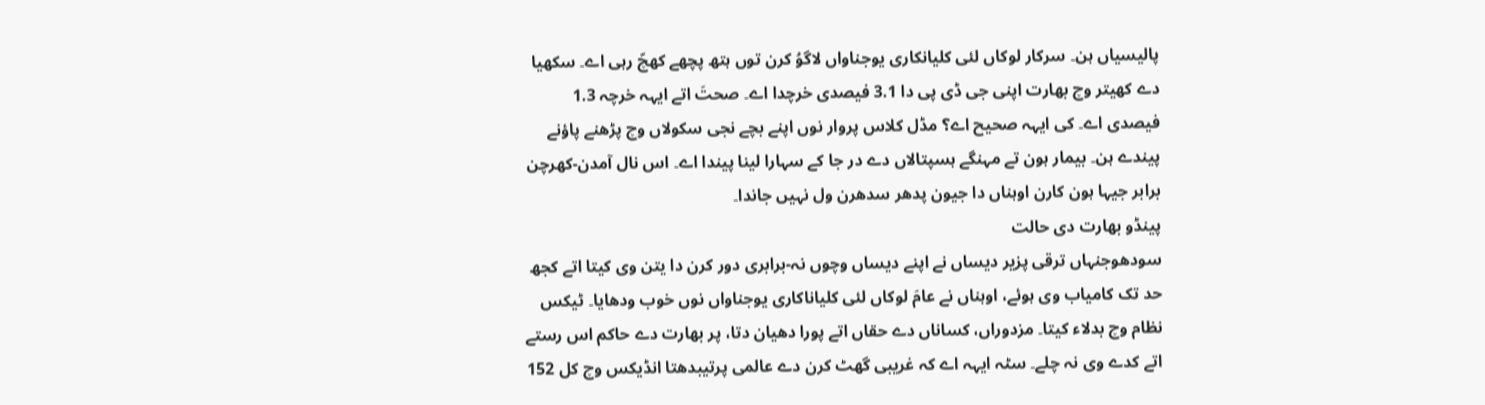پالیسیاں ہن۔ سرکار لوکاں لئی کلیانکاری یوجناواں لاگوُ کرن توں ہتھ پچھے کھچّ رہی اے۔ سکھیا دے کھیتر وچ بھارت اپنی جی ڈی پی دا 3.1 فیصدی خرچدا اے۔ صحتَ اتے ایہہ خرچہ 1.3 فیصدی اے۔ کی ایہہ صحیح اے؟ مڈل کلاس پروار نوں اپنے بچے نجی سکولاں وچ پڑھنے پاؤنے پیندے ہن۔ بیمار ہون تے مہنگے ہسپتالاں دے در جا کے سہارا لینا پیندا اے۔ اس نال آمدن-کھرچن برابر جیہا ہون کارن اوہناں دا جیون پدھر سدھرن ول نہیں جاندا۔
پینڈو بھارت دی حالت
سودھوجنہاں ترقی پزیر دیساں نے اپنے دیساں وچوں نہ-برابری دور کرن دا یتن وی کیتا اتے کجھ حد تک کامیاب وی ہوئے، اوہناں نے عامَ لوکاں لئی کلیاناکاری یوجناواں نوں خوب ودھایا۔ ٹیکس نظام وچ بدلاء کیتا۔ مزدوراں، کساناں دے حقاں اتے پورا دھیان دتا، پر بھارت دے حاکم اس رستے اتے کدے وی نہ چلے۔ سٹہ ایہہ اے کہ غریبی گھٹ کرن دے عالمی پرتیبدھتا انڈیکس وچ کل 152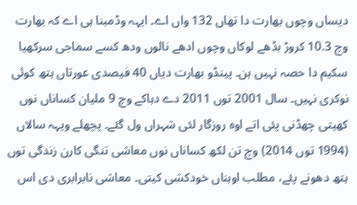دیساں وچوں بھارت دا تھاں 132 واں اے۔ ایہہ وڈمبنا ہی اے کہ بھارت وچ 10.3 کروڑ بڈھے لوکاں وچوں ادھے نالوں ودھ کسے سماجی سرکھیا سکیم دا حصہ نہیں ہن۔ پینڈو بھارت دیاں 40 فیصدی عورتاں ہتھ کوئی نوکری نہیں۔ سال 2001 توں 2011 دے دہاکے وچ 9 ملیان کساناں نوں کھیتی چھڈنی پئی اتے اوہ روزگار لئی شہراں ول گئے۔ پچھلے ویہہ سالاں (1994 توں 2014) وچ تن لکھ کساناں نوں معاشی تنگی کارن زندگی توں ہتھ دھونے پئے، مطلب اوہناں خودکشی کیتی۔ معاشی نابرابری دی اس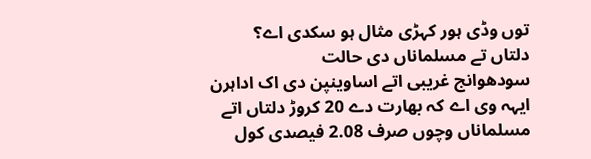توں وڈی ہور کہڑی مثال ہو سکدی اے؟
دلتاں تے مسلماناں دی حالت
سودھوانج غریبی اتے اساوینپن دی اک اداہرن ایہہ وی اے کہ بھارت دے 20 کروڑ دلتاں اتے مسلماناں وچوں صرف 2.08 فیصدی کول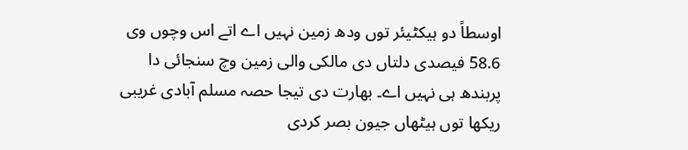اوسطاً دو ہیکٹیئر توں ودھ زمین نہیں اے اتے اس وچوں وی 58.6 فیصدی دلتاں دی مالکی والی زمین وچ سنجائی دا پربندھ ہی نہیں اے۔ بھارت دی تیجا حصہ مسلم آبادی غریبی ریکھا توں ہیٹھاں جیون بصر کردی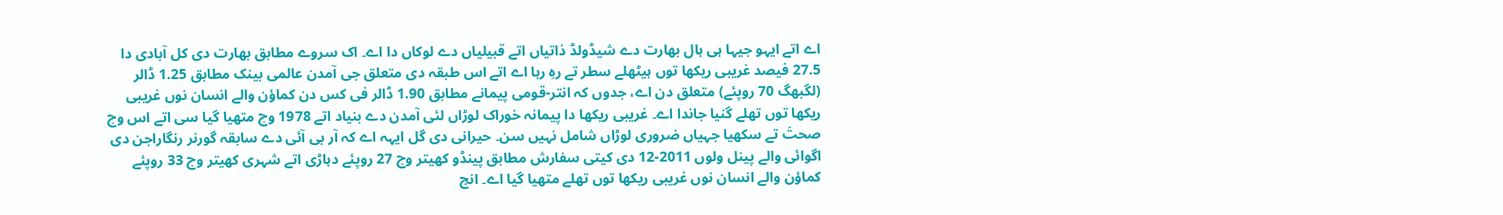اے اتے ایہو جیہا ہی ہال بھارت دے شیڈولڈ ذاتیاں اتے قبیلیاں دے لوکاں دا اے۔ اک سروے مطابق بھارت دی کل آبادی دا 27.5 فیصد غریبی ریکھا توں ہیٹھلے سطر تے رہِ رہا اے اتے اس طبقہ دی متعلق جی آمدن عالمی بینک مطابق 1.25 ڈالر (لگبھگ 70 روپئے) متعلق دن اے، جدوں کہ انتر-قومی پیمانے مطابق 1.90 ڈالر فی کس دن کماؤن والے انسان نوں غریبی ریکھا توں تھلے گنیا جاندا اے۔ غریبی ریکھا دا پیمانہ خوراک لوڑاں لئی آمدن دے بنیاد اتے 1978 وچ متھیا گیا سی اتے اس وچ صحتَ تے سکھیا جہیاں ضروری لوڑاں شامل نہیں سن۔ حیرانی دی گل ایہہ اے کہ آر بی آئی دے سابقہ گورنر رنگاراجن دی اگوائی والے پینل ولوں 2011-12 دی کیتی سفارش مطابق پینڈو کھیتر وچ 27 روپئے دہاڑی اتے شہری کھیتر وچ 33 روپئے کماؤن والے انسان نوں غریبی ریکھا توں تھلے متھیا گیا اے۔ انج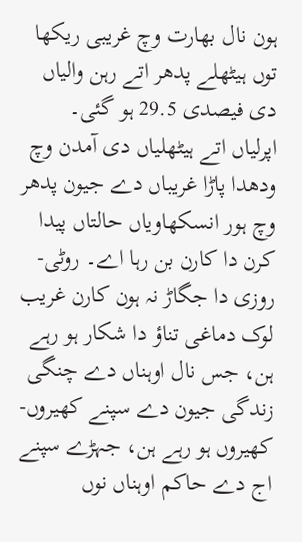ہون نال بھارت وچ غریبی ریکھا توں ہیٹھلے پدھر اتے رہن والیاں دی فیصدی 29.5 ہو گئی۔
اپرلیاں اتے ہیٹھلیاں دی آمدن وچ ودھدا پاڑا غریباں دے جیون پدھر وچ ہور انسکھاویاں حالتاں پیدا کرن دا کارن بن رہا اے۔ روٹی-روزی دا جگاڑ نہ ہون کارن غریب لوک دماغی تناؤ دا شکار ہو رہے ہن، جس نال اوہناں دے چنگی زندگی جیون دے سپنے کھیروں-کھیروں ہو رہے ہن، جہڑے سپنے اج دے حاکم اوہناں نوں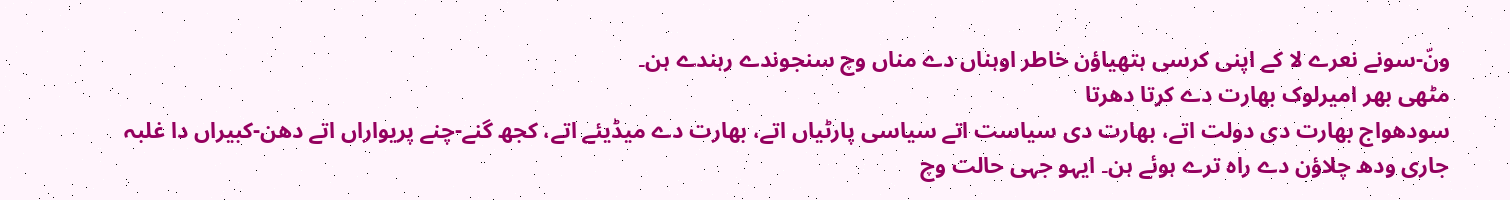ونّ-سونے نعرے لا کے اپنی کرسی ہتھیاؤن خاطر اوہناں دے مناں وچ سنجوندے رہندے ہن۔
مٹھی بھر امیرلوک بھارت دے کرتا دھرتا
سودھواج بھارت دی دولت اتے، بھارت دی سیاست اتے سیاسی پارٹیاں اتے، بھارت دے میڈیئے اتے، کجھ گنے-چنے پریواراں اتے دھن-کبیراں دا غلبہ جاری ودھ چلاؤن دے راہ ترے ہوئے ہن۔ ایہو جہی حالت وچ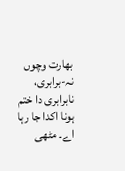بھارت وچوں نہ-برابری، نابرابری دا ختم ہونا اکدا جا رہا اے۔ مٹھی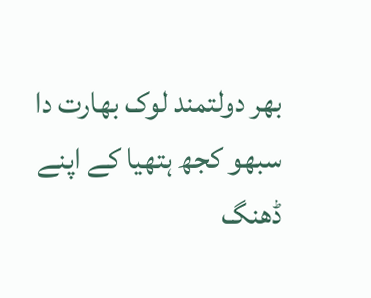بھر دولتمند لوک بھارت دا سبھو کجھ ہتھیا کے اپنے ڈھنگ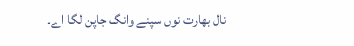نال بھارت نوں سپنے وانگ جاپن لگا اے۔